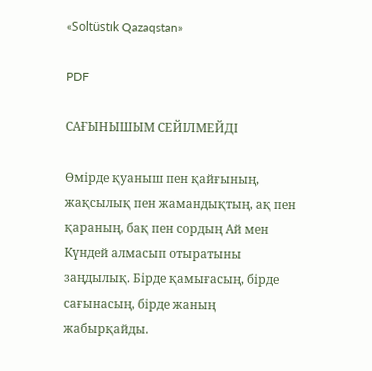«Soltüstık Qazaqstan»

PDF

САҒЫНЫШЫМ СЕЙІЛМЕЙДІ

Өмірде қуаныш пен қайғының, жақсылық пен жамандықтың, ақ пен қараның, бақ пен сордың Ай мен Күндей алмасып отыратыны заңдылық. Бірде қамығасың, бірде сағынасың, бірде жаның жабырқайды.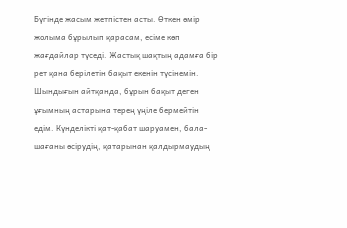Бүгінде жасым жетпістен асты. Өткен өмір жолыма бұрылып қарасам, есіме көп жағдайлар түседі. Жастық шақтың адамға бір рет қана берілетін бақыт екенін түсінемін. Шындығын айтқанда, бұрын бақыт деген ұғымның астарына терең үңіле бермейтін едім. Күнделікті қат-қабат шаруамен, бала-шағаны өсірудің, қатарынан қалдырмаудың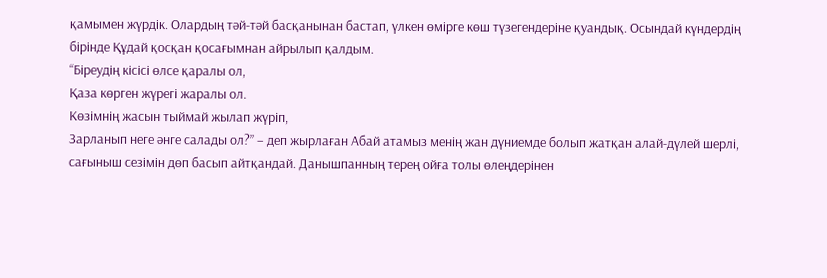қамымен жүрдік. Олардың тәй-тәй басқанынан бастап, үлкен өмірге көш түзегендеріне қуандық. Осындай күндердің бірінде Құдай қосқан қосағымнан айрылып қалдым.
“Біреудің кісісі өлсе қаралы ол,
Қаза көрген жүрегі жаралы ол.
Көзімнің жасын тыймай жылап жүріп,
Зарланып неге әнге салады ол?” – деп жырлаған Абай атамыз менің жан дүниемде болып жатқан алай-дүлей шерлі, сағыныш сезімін дөп басып айтқандай. Данышпанның терең ойға толы өлеңдерінен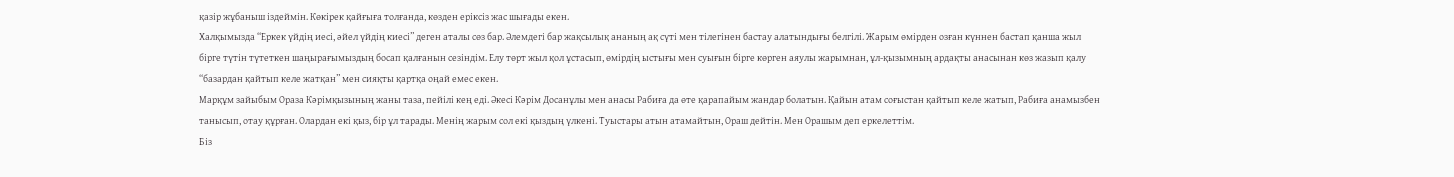қазір жұбаныш іздеймін. Көкірек қайғыға толғанда, көзден еріксіз жас шығады екен.
Халқымызда “Еркек үйдің иесі, әйел үйдің киесі” деген аталы сөз бар. Әлемдегі бар жақсылық ананың ақ сүті мен тілегінен бастау алатындығы белгілі. Жарым өмірден озған күннен бастап қанша жыл бірге түтін түтеткен шаңырағымыздың босап қалғанын сезіндім. Елу төрт жыл қол ұстасып, өмірдің ыстығы мен суығын бірге көрген аяулы жарымнан, ұл-қызымның ардақты анасынан көз жазып қалу “базардан қайтып келе жатқан” мен сияқты қартқа оңай емес екен.
Марқұм зайыбым Ораза Кәрімқызының жаны таза, пейілі кең еді. Әкесі Кәрім Досанұлы мен анасы Рабиға да өте қарапайым жандар болатын. Қайын атам соғыстан қайтып келе жатып, Рабиға анамызбен танысып, отау құрған. Олардан екі қыз, бір ұл тарады. Менің жарым сол екі қыздың үлкені. Туыстары атын атамайтын, Ораш дейтін. Мен Орашым деп еркелеттім.
Біз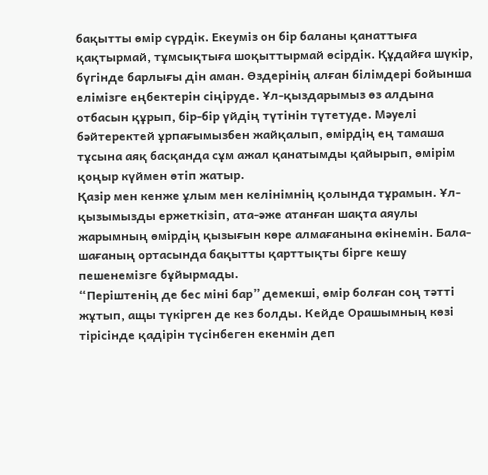бақытты өмір сүрдік. Екеуміз он бір баланы қанаттыға қақтырмай, тұмсықтыға шоқыттырмай өсірдік. Құдайға шүкір, бүгінде барлығы дін аман. Өздерінің алған білімдері бойынша елімізге еңбектерін сіңіруде. Ұл-қыздарымыз өз алдына отбасын құрып, бір-бір үйдің түтінін түтетуде. Мәуелі бәйтеректей ұрпағымызбен жайқалып, өмірдің ең тамаша тұсына аяқ басқанда сұм ажал қанатымды қайырып, өмірім қоңыр күймен өтіп жатыр.
Қазір мен кенже ұлым мен келінімнің қолында тұрамын. Ұл-қызымызды ержеткізіп, ата-әже атанған шақта аяулы жарымның өмірдің қызығын көре алмағанына өкінемін. Бала-шағаның ортасында бақытты қарттықты бірге кешу пешенемізге бұйырмады.
“Періштенің де бес міні бар” демекші, өмір болған соң тәтті жұтып, ащы түкірген де кез болды. Кейде Орашымның көзі тірісінде қадірін түсінбеген екенмін деп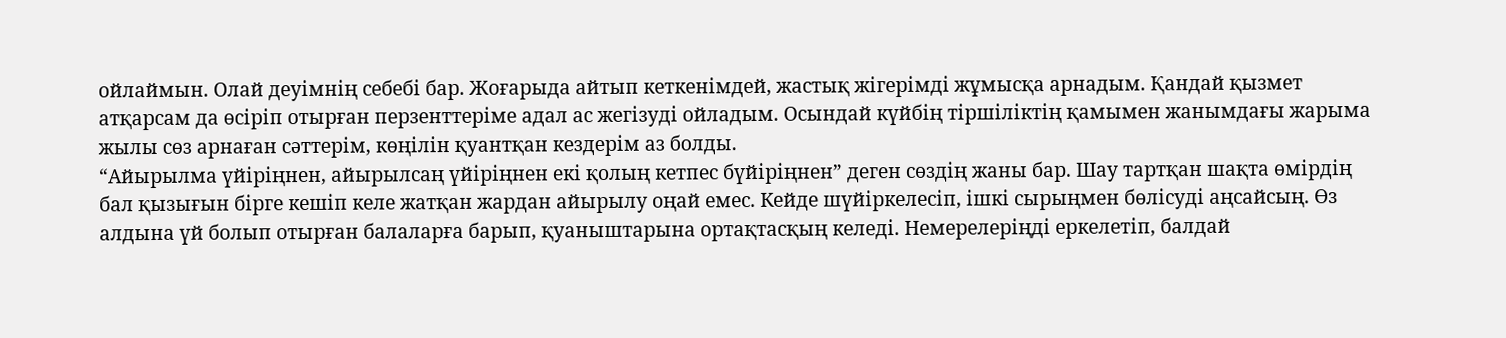ойлаймын. Олай деуімнің себебі бар. Жоғарыда айтып кеткенімдей, жастық жігерімді жұмысқа арнадым. Қандай қызмет атқарсам да өсіріп отырған перзенттеріме адал ас жегізуді ойладым. Осындай күйбің тіршіліктің қамымен жанымдағы жарыма жылы сөз арнаған сәттерім, көңілін қуантқан кездерім аз болды.
“Айырылма үйіріңнен, айырылсаң үйіріңнен екі қолың кетпес бүйіріңнен” деген сөздің жаны бар. Шау тартқан шақта өмірдің бал қызығын бірге кешіп келе жатқан жардан айырылу оңай емес. Кейде шүйіркелесіп, ішкі сырыңмен бөлісуді аңсайсың. Өз алдына үй болып отырған балаларға барып, қуаныштарына ортақтасқың келеді. Немерелеріңді еркелетіп, балдай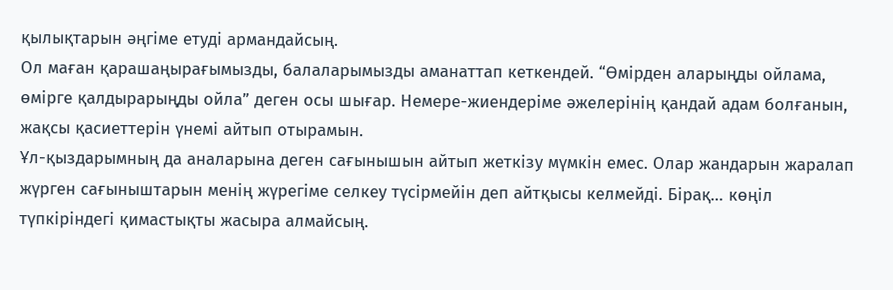қылықтарын әңгіме етуді армандайсың.
Ол маған қарашаңырағымызды, балаларымызды аманаттап кеткендей. “Өмірден аларыңды ойлама, өмірге қалдырарыңды ойла” деген осы шығар. Немере-жиендеріме әжелерінің қандай адам болғанын, жақсы қасиеттерін үнемі айтып отырамын.
Ұл-қыздарымның да аналарына деген сағынышын айтып жеткізу мүмкін емес. Олар жандарын жаралап жүрген сағыныштарын менің жүрегіме селкеу түсірмейін деп айтқысы келмейді. Бірақ… көңіл түпкіріндегі қимастықты жасыра алмайсың.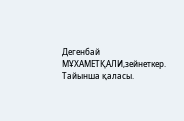Дегенбай МҰХАМЕТҚАЛИ,зейнеткер.
Тайынша қаласы.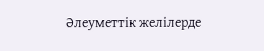Әлеуметтік желілерде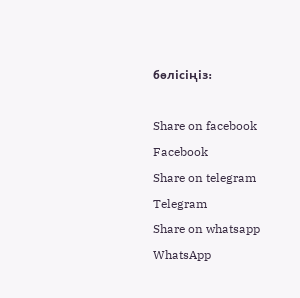бөлісіңіз:

Share on facebook
Facebook
Share on telegram
Telegram
Share on whatsapp
WhatsApp